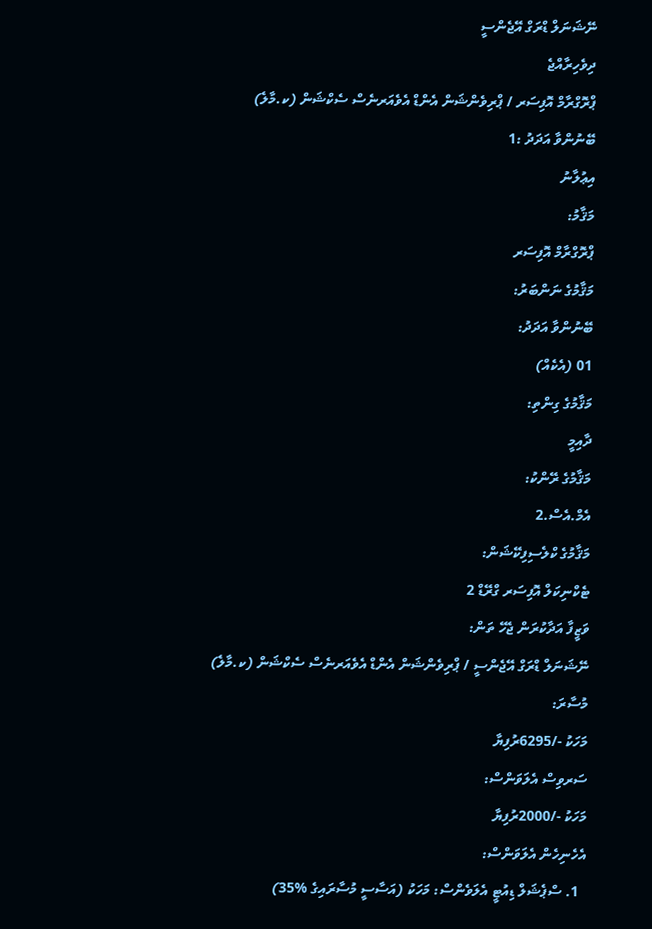ނޭޝަނަލް ޑްރަގް އޭޖެންސީ
ދިވެހިރާއްޖެ
ޕްރޮގްރާމް އޮފިސަރ / ޕްރިވެންޝަން އެންޑް އެވެއަރނެސް ސެކްޝަން (ކ.މާލެ)
ބޭނުންވާ އަދަދު :1
އިޢުލާނު
މަޤާމު:
ޕްރޮގްރާމް އޮފިސަރ
މަޤާމުގެ ނަންބަރު:
ބޭނުންވާ އަދަދު:
01 (އެކެއް)
މަޤާމުގެ ގިންތި:
ދާއިމީ
މަޤާމުގެ ރޭންކު:
އެމް.އެސް.2
މަޤާމުގެ ކްލެސިފިކޭޝަން:
ޓެކްނިކަލް އޮފިސަރ ގްރޭޑް 2
ވަޒީފާ އަދާކުރަން ޖެހޭ ތަން:
ނޭޝަނަލް ޑްރަގް އޭޖެންސީ / ޕްރިވެންޝަން އެންޑް އެވެއަރނެސް ސެކްޝަން (ކ.މާލެ)
މުސާރަ:
މަހަކު -/6295ރުފިޔާ
ސަރވިސް އެލަވަންސް:
މަހަކު -/2000ރުފިޔާ
އެހެނިހެން އެލަވަންސް:
  1. ސްޕެޝަލް ޑިއުޓީ އެލަވެންސް: މަހަކު (އަސާސީ މުސާރައިގެ %35)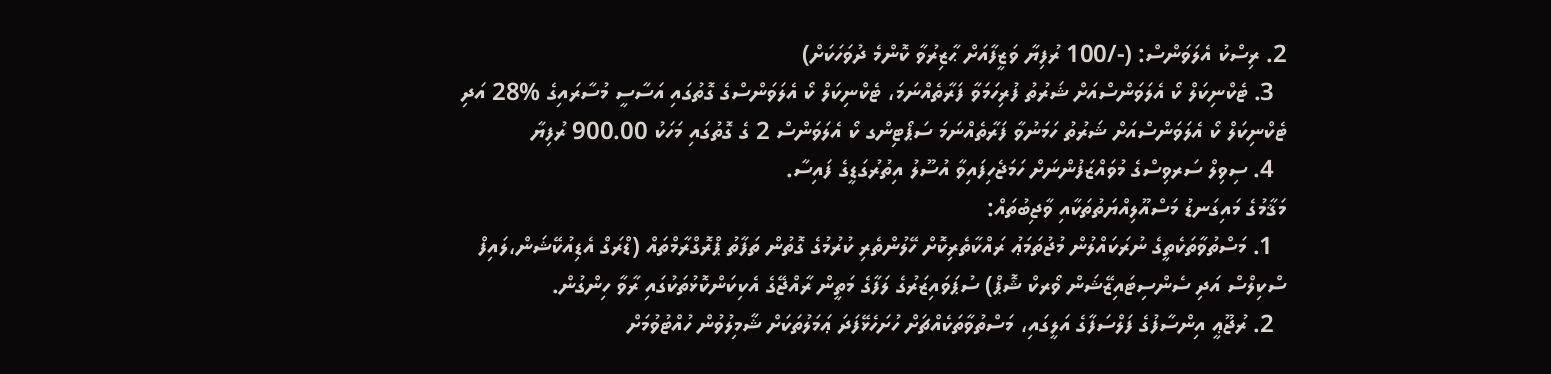2. ރިސްކު އެލަވަންސް: (-/100 ރުފިޔާ ވަޒީފާއަށް ޙާޒިރުވާ ކޮންމެ ދުވަހަކަށް)
  3. ޓެކްނިކަލް ކޯ އެލަވަންސްއަށް ޝަރުތު ފުރިހަމަވާ ފަރާތެއްނަމަ، ޓެކްނިކަލް ކޯ އެލަވަންސްގެ ގޮތުގައި އަސާސީ މުސާރައިގެ %28 އަދި ޓެކްނިކަލް ކޯ އެލަވަންސްއަށް ޝަރުތު ހަމަނުވާ ފަރާތެއްނަމަ ސަޕޯޓިންގ ކޯ އެލަވަންސް 2 ގެ ގޮތުގައި މަހަކު 900.00 ރުފިޔާ
  4. ސިވިލް ސަރވިސްގެ މުވައްޒަފުންނަށް ހަމަޖެހިފައިވާ އުސޫލު އިތުރުގަޑީގެ ފައިސާ.
މަޤާމުގެ މައިގަނޑު މަސްއޫލިއްޔަތުތަކާއި ވާޖިބުތައް:
  1. މަސްތުވާތަކެތީގެ ނުރަކައްލުން މުޖުތަމަޢު ރައްކާތެރިކޮށް ހޭލުންތެރި ކުރުމުގެ ގޮތުން ތަފާތު ޕްރޮގްރާމްތައް (ޑްރަގް އެޑިއުކޭޝަން،ލައިފް ސްކިލްސް އަދި ސެންސިޓައިޒޭޝަން ވޯރކް ޝޮޕް) ސުޕަވައިޒަރުގެ ލަފާގެ މަތީން ރާއްޖޭގެ އެކިކަންކޮޅުތަކުގައި ރާވާ ހިންގުން.
  2. ރުޖޫޢީ އިންސާފުގެ ފަލްސަފާގެ އަލީގައި، މަސްތުވާތަކެއްޗަށް ހުށަހެޅޭފަދަ ޢަމަލުތަކަށް ޝާމިލުވުން ހުއްޓުވުމަށް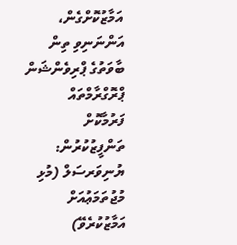އަމާޒުކޮށްގެން، އަންނަނިވި ތިން ބާވަތުގެ ޕްރިވެންޝަން ޕްރޮގްރާމްތައް ފަރުމާކޮށް ތަންފީޒުކުރުން: ޔުނިވަރސަލް (މުޅި މުޖުތަމަޢުއަށް އަމާޒުކުރެވޭ)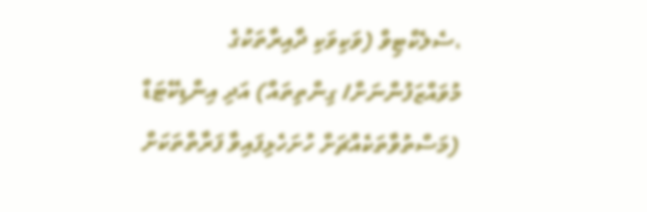،ސެލެކްޓިވް (ވަކިވަކި ދާއިރާތަކުގެ މުވައްޒަފުންނަށް/ ގިންތިތައް) އަދި އިންޑިކޭޓަޑް (މަސްތުވާތަކެއްޗަށް ހުށަހެޅިފައިވާ ފަރާތްތަކަށް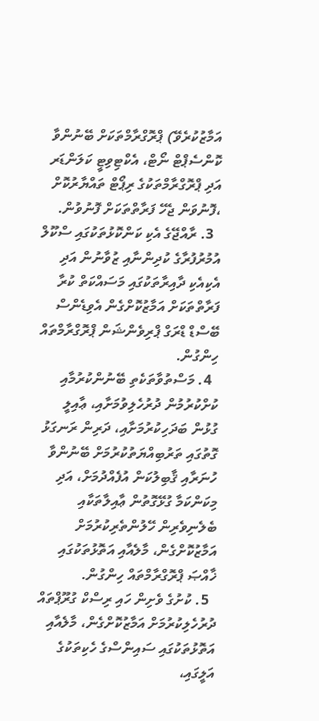އަމާޒުކުރެވޭ) ޕްރޮގްރާމްތަކަށް ބޭނުންވާ ކޮންސެޕްޓް ނޯޓް، އެކްޓިވިޓީ ކަލަންޑަރ އަދި ޕްރޮގްރާމްތަކުގެ ރިޕޯޓް ތައްޔާރުކޮށް ،ފޮނުވަން ޖެހޭ ފަރާތްތަކަށް ފޮނުވުން.
  3. ރާއްޖޭގެ އެކި ކަންކޮޅުތަކުގައި ސްކޫލް އުމުރުފުރާގެ ކުދިންނާއި ޒުވާނުން އަދި އެކިއެކި ދާއިރާތަކުގައި މަސައްކަތް ކުރާ ފަރާތްތަކަށް އަމާޒުކޮށްގެން އެވިޑެންސް ބޭސްޑް ޑްރަގް ޕްރިވެންޝަން ޕްރޮގްރާމްތައް ހިންގުން.
  4. މަސްތުވާތަކެތި ބޭނުންކުރުމާއި ކުށްކުރުމުން ދުރުހެލިވުމަށާއި، ޢާއިލީ ގުޅުން ބަދަހިކުރުމަށާއި، ދަރިން ރަނގަޅު ގޮތުގައި ތަރުބިއްޔަތުކުރުމަށް ބޭނުންވާ ހުނަރާއި ޤާބިލުކަން އުފެއްދުމަށް، އަދި މިކަންކަމާ ގުޅޭގޮތުން ޢާއިލާތަކާއި ބެލެނިވެރިން ހޭލުންތެރިކުރުމަށް އަމާޒުކޮށްގެން، މާލެއާއި އަތޮޅުތަކުގައި ޚާއްޞަ ޕްރޮގްރާމްތައް ހިންގުން.
  5. ކުށުގެ ވެށިން ހައި ރިސްކް ގުރޫޕްތައް ދުރުހެލިކުރުމަށް އަމާޒުކޮށްގެން، މާލެއާއި އަތޮޅުތަކުގައި ސައިންސްގެ ހެކިތަކުގެ އަލީގައި،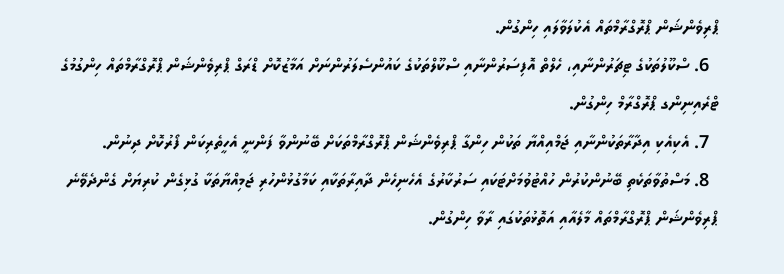ޕްރިވެންޝަން ޕްރޮގްރާމްތައް އެކުލަވާލައި ހިންގުން.
  6. ސްކޫލުތަކުގެ ޓިޗަރުންނާއި، ހެލްތް އޮފިސަރުންނާއި ސްކޫލްތަކުގެ ކައުންސެލަރުންނަށް އަމާޒުކޮށް ޑްރަގް ޕްރިވެންޝަން ޕްރޮގްރާމްތައް ހިންގުމުގެ ޓްރެއިނިންގ ޕްރޮގްރާމް ހިންގުން.
  7. އެކިއެކި އިދާރާތަކުންނާއި ޖަމްއިއްޔާ ތަކުން ހިންގާ ޕްރިވެންޝަން ޕްރޮގްރާމްތަކަށް ބޭނުންވާ ފަންނީ އެހީތެރިކަން ފޯރުކޮށް ދިނުން.
  8. މަސްތުވާތަކެތި ބޭނުންކުރުން ހުއްޓުވުމަށްޓަކައި ސަރުކާރުގެ އެހެނިހެން ދާއިރާތަކާއި ކަމާގުޅުންހުރި ޖަމިއްޔާތަކާ ގުޅިގެން ކުރިޔަށް ގެންދެވޭނެ ޕްރިވެންޝަން ޕްރޮގްރާމްތައް މާލެއާއި އަތޮޅުތަކުގައި ރާވާ ހިންގުން.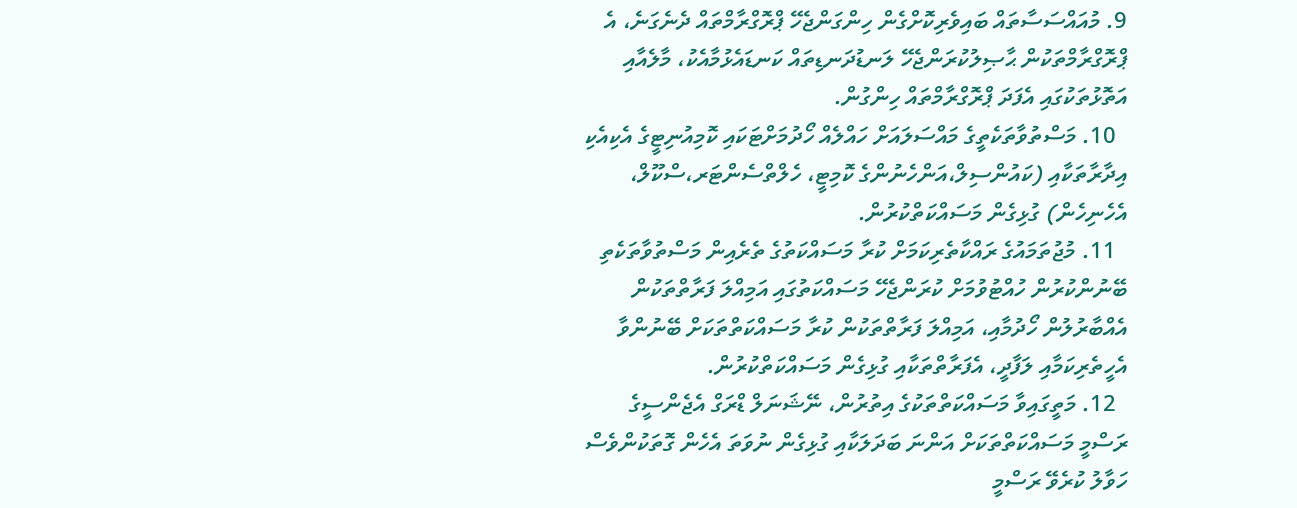9. މުއައްސަސާތައް ބައިވެރިކޮށްގެން ހިންގަންޖެހޭ ޕްރޮގްރާމްތައް ދެނެގަނެ، އެ ޕްރޮގްރާމްތަކުން ޙާޞިލުކުރަންޖެހޭ ލަނޑުދަނޑިތައް ކަނޑައެޅުމާއެކު، މާލެއާއި އަތޮޅުތަކުގައި އެފަދަ ޕްރޮގްރާމްތައް ހިންގުން.
  10. މަސްތުވާތަކެތީގެ މައްސަލައަށް ހައްލެއް ހޯދުމަށްޓަކައި ކޮމިއުނިޓީގެ އެކިއެކި އިދާރާތަކާއި (ކައުންސިލް،އަންހެނުންގެ ކޮމިޓީ، ހެލްތްސެންޓަރ،ސްކޫލް، އެހެނިހެން) ގުޅިގެން މަސައްކަތްކުރުން.
  11. މުޖުތަމައުގެ ރައްކާތެރިކަމަށް ކުރާ މަސައްކަތުގެ ތެރެއިން މަސްތުވާތަކެތި ބޭނުންކުރުން ހުއްޓުވުމަށް ކުރަންޖެހޭ މަސައްކަތުގައި އަމިއްލަ ފަރާތްތަކުން އެއްބާރުލުން ހޯދުމާއި، އަމިއްލަ ފަރާތްތަކުން ކުރާ މަސައްކަތްތަކަށް ބޭނުންވާ އެހީތެރިކަމާއި ލަފާދީ، އެފަރާތްތަކާއި ގުޅިގެން މަސައްކަތްކުރުން.
  12. މަތީގައިވާ މަސައްކަތްތަކުގެ އިތުރުން، ނޭޝަނަލް ޑްރަގް އެޖެންސީގެ ރަސްމީ މަސައްކަތްތަކަށް އަންނަ ބަދަލަކާއި ގުޅިގެން ނުވަތަ އެހެން ގޮތަކުންވެސް ހަވާލު ކުރެވޭ ރަސްމީ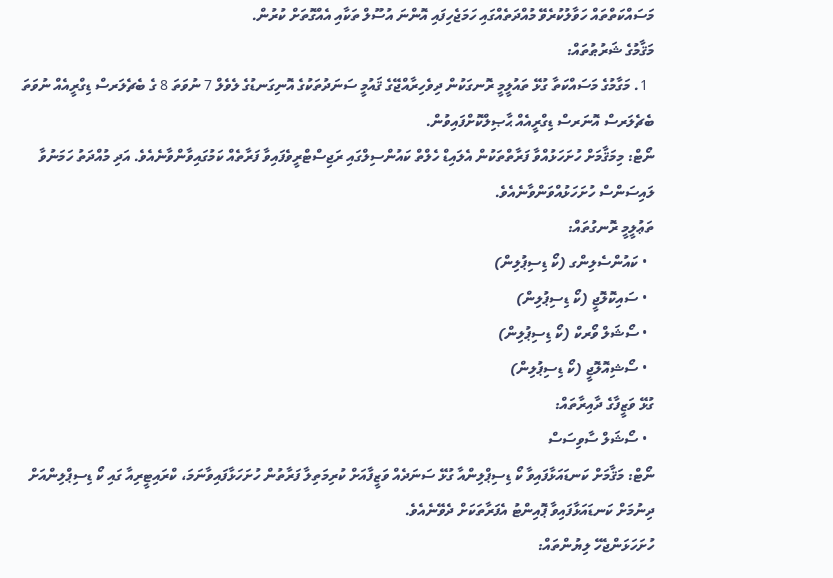މަސައްކަތްތައް ހަވާލުކުރެވޭ މުއްދަތެއްގައި ހަމަޖެހިފައި އޮންނަ އުސޫލް ތަކާއި އެއްގޮތަށް ކުރުން.
މަޤާމުގެ ޝަރުޠުތައް:
  1. މަގާމުގެ މަސައްކަތާ ގުޅޭ ތައުލީމީ ރޮނގަކުން ދިވެހިރާއްޖޭގެ ޤައުމީ ސަނަދުތަކުގެ އޮނިގަނޑުގެ ލެވެލް 7 ނުވަތަ 8 ގެ ބެޗެލަރސް ޑިގްރީއެއް ނުވަތަ ބެޗެލަރސް އޮނަރސް ޑިގްރީއެއް ޙާޞިލްކޮށްފައިވުން.
ނޯޓް: މިމަޤާމަށް ހުށަހަޅުއްވާ ފަރާތްތަކުން އެލައިޑް ހެލްތް ކައުންސިލްގައި ރަޖިސްޓްރީވެފައިވާ ފަރާތެއް ކަމުގައިވާންވާނެއެވެ. އަދި މުއްދަތު ހަމަނުވާ ލައިސަންސް ހުށަހަޅުއްވަންވާނެއެވެ.
ތަޢުލީމީ ރޮނގުތައް:
  • ކައުންސެލިންގ (ކޯ ޑިސިޕުލިން)
  • ސައިކޮލޮޖީ (ކޯ ޑިސިޕުލިން)
  • ސޯޝަލް ވޯރކް (ކޯ ޑިސިޕުލިން)
  • ސޯޝިއޮލޮޖީ (ކޯ ޑިސިޕުލިން)
ގުޅޭ ވަޒީފާގެ ދާއިރާތައް:
  • ސޯޝަލް ސާވިސަސް
ނޯޓް: މަޤާމަށް ކަނޑައަޅާފައިވާ ކޯ ޑިސިޕްލިންއާ ގުޅޭ ސަނަދެއް ވަޒީފާއަށް ކުރިމަތިލާ ފަރާތުން ހުށަހަޅާފައިވާނަމަ، ކްރައިޓީރިއާ ގައި ކޯ ޑިސިޕްލިންއަށް ދިނުމަށް ކަނޑައަޅާފައިވާ ޕޮއިންޓު އެފަރާތަކަށް ދެވޭނެއެވެ.
ހުށަހަޅަންޖެހޭ ލިޔުންތައް: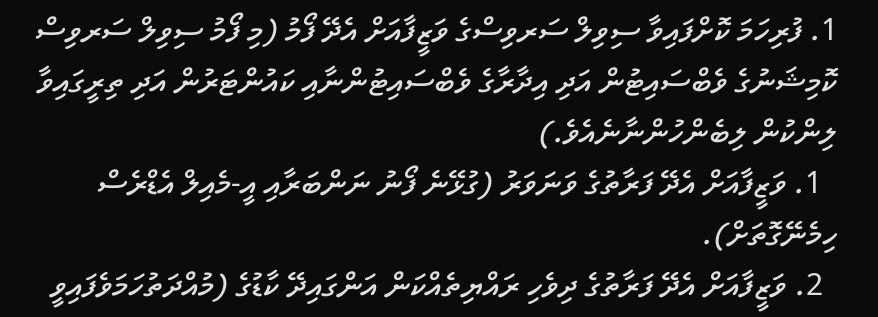1. ފުރިހަމަ ކޮށްފައިވާ ސިވިލް ސަރވިސްގެ ވަޒީފާއަށް އެދޭ ފޯމު (މި ފޯމު ސިވިލް ސަރވިސް ކޮމިޝަނުގެ ވެބްސައިޓުން އަދި އިދާރާގެ ވެބްސައިޓުންނާއި ކައުންޓަރުން އަދި ތިރީގައިވާ ލިންކުން ލިބެންހުންނާނެއެވެ.)
  1. ވަޒީފާއަށް އެދޭ ފަރާތުގެ ވަނަވަރު (ގުޅޭނެ ފޯނު ނަންބަރާއި އީ-މެއިލް އެޑްރެސް ހިމެނޭގޮތަށް).
  2. ވަޒީފާއަށް އެދޭ ފަރާތުގެ ދިވެހި ރައްޔިތެއްކަން އަންގައިދޭ ކާޑުގެ (މުއްދަތުހަމަވެފައިވީ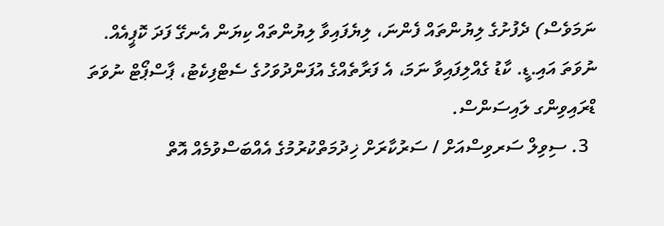ނަމަވެސް) ދެފުށުގެ ލިޔުންތައް ފެންނަ، ލިޔެފައިވާ ލިޔުންތައް ކިޔަން އެނގޭ ފަދަ ކޮޕީއެއް. ނުވަތަ އައި.ޑީ. ކާޑު ގެއްލިފައިވާ ނަމަ، އެ ފަރާތެއްގެ އުފަންދުވަހުގެ ސެޓްފިކެޓު، ޕާސްޕޯޓް ނުވަތަ ޑްރައިވިންގ ލައިސަންސް.
  3. ސިވިލް ސަރވިސްއަށް / ސަރުކާރަށް ޚިދުމަތްކުރުމުގެ އެއްބަސްވުމެއް އޮތް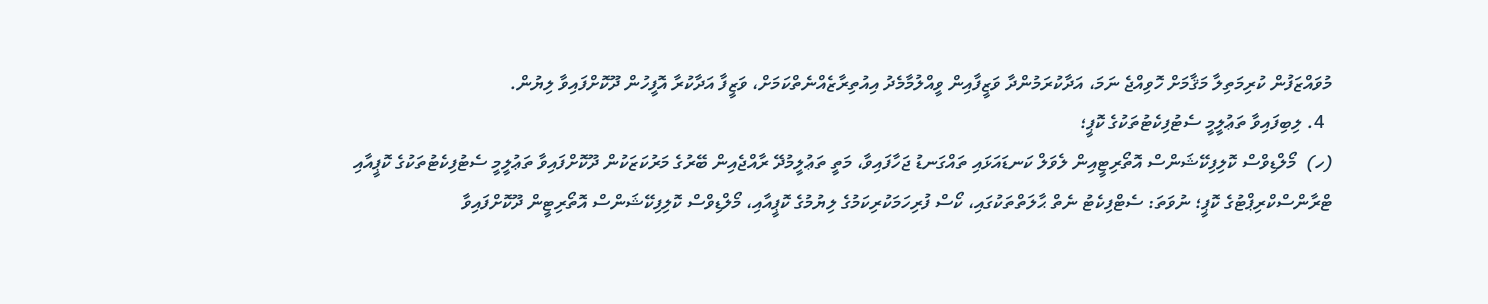މުވައްޒަފުން ކުރިމަތިލާ މަޤާމަށް ހޮވިއްޖެ ނަމަ، އަދާކުރަމުންދާ ވަޒީފާއިން ވީއްލުމާމެދު އިއުތިރާޒެއްނެތްކަމަށް، ވަޒީފާ އަދާކުރާ އޮފީހުން ދޫކޮށްފައިވާ ލިޔުން.
  4. ލިބިފައިވާ ތަޢުލީމީ ސެޓުފިކެޓުތަކުގެ ކޮޕީ؛
(ހ)  މޯލްޑިވްސް ކޮލިފިކޭޝަންސް އޮތޯރިޓީއިން ލެވަލް ކަނޑައަޅައި ތައްގަނޑު ޖަހާފައިވާ، މަތީ ތަޢުލީމުދޭ ރާއްޖެއިން ބޭރުގެ މަރުކަޒަކުން ދޫކޮށްފައިވާ ތަޢުލީމީ ސެޓުފިކެޓުތަކުގެ ކޮޕީއާއި ޓްރާންސްކްރިޕްޓުގެ ކޮޕީ؛ ނުވަތަ: ސެޓްފިކެޓު ނެތް ޙާލަތްތަކުގައި، ކޯސް ފުރިހަމަކުރިކަމުގެ ލިޔުމުގެ ކޮޕީއާއި، މޯލްޑިވްސް ކޮލިފިކޭޝަންސް އޮތޯރިޓީން ދޫކޮށްފައިވާ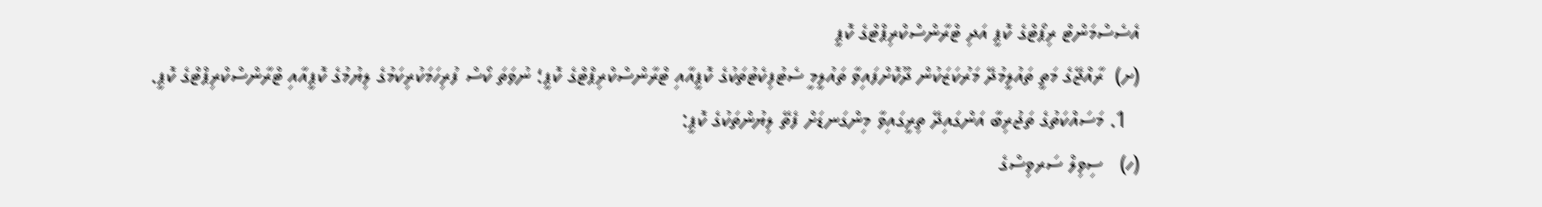އެސެސްމަންޓް ރިޕޯޓްގެ ކޮޕީ އަދި ޓްރާންސްކްރިޕްޓްގެ ކޮޕީ
(ށ)  ރާއްޖޭގެ މަތީ ތައުލީމުދޭ މަރުކަޒަކުން ދޫކޮށްފައިވާ ތައުލީމީ ސެޓުފިކެޓުތަކުގެ ކޮޕީއާއި ޓްރާންސްކްރިޕްޓްގެ ކޮޕީ؛ ނުވަތަ ކޯސް ފުރިހަމަކުރިކަމުގެ ލިޔުމުގެ ކޮޕީއާއި ޓްރާންސްކްރިޕްޓްގެ ކޮޕީ.
  1. މަސައްކަތުގެ ތަޖުރިބާ އަންގައިދޭ ތިރީގައިވާ މިންގަނޑަށް ފެތޭ ލިޔުންތަކުގެ ކޮޕީ:
(ހ)   ސިވިލް ސަރވިސްގެ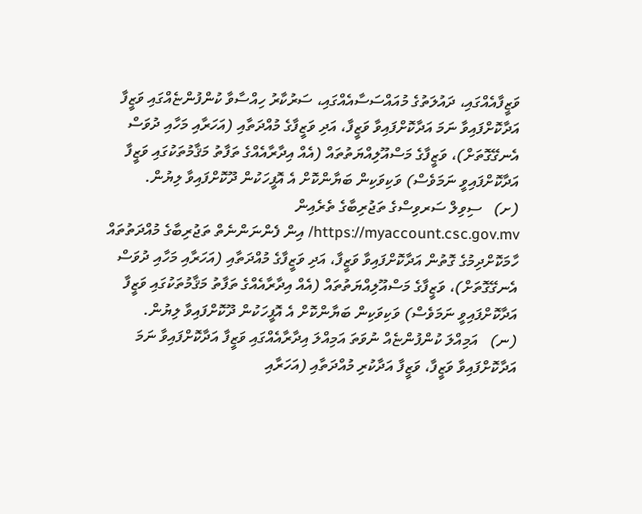ވަޒީފާއެއްގައި، ދައުލަތުގެ މުއައްސަސާއެއްގައި، ސަރުކާރު ހިއްސާވާ ކުންފުންޏެއްގައި ވަޒީފާ އަދާކޮށްފައިވާ ނަމަ އަދާކޮށްފައިވާ ވަޒީފާ، އަދި ވަޒީފާގެ މުއްދަތާއި (އަހަރާއި މަހާއި ދުވަސް އެނގޭގޮތަށް)، ވަޒީފާގެ މަސްއޫލިއްޔަތުތައް (އެއް އިދާރާއެއްގެ ތަފާތު މަޤާމުތަކުގައި ވަޒީފާ އަދާކޮށްފައިވީ ނަމަވެސް) ވަކިވަކިން ބަޔާންކޮށް އެ އޮފީހަކުން ދޫކޮށްފައިވާ ލިޔުން.
(ށ)   ސިވިލް ސަރވިސްގެ ތަޖުރިބާގެ ތެރެއިން https://myaccount.csc.gov.mv/ އިން ފެންނަންނެތް ތަޖުރިބާގެ މުއްދަތުތައް ހާމަކޮށްދިމުގެ ގޮތުން އަދާކޮށްފައިވާ ވަޒީފާ، އަދި ވަޒީފާގެ މުއްދަތާއި (އަހަރާއި މަހާއި ދުވަސް އެނގޭގޮތަށް)، ވަޒީފާގެ މަސްއޫލިއްޔަތުތައް (އެއް އިދާރާއެއްގެ ތަފާތު މަޤާމުތަކުގައި ވަޒީފާ އަދާކޮށްފައިވީ ނަމަވެސް) ވަކިވަކިން ބަޔާންކޮށް އެ އޮފީހަކުން ދޫކޮށްފައިވާ ލިޔުން.
(ނ)   އަމިއްލަ ކުންފުންޏެއް ނުވަތަ އަމިއްލަ އިދާރާއެއްގައި ވަޒީފާ އަދާކޮށްފައިވާ ނަމަ އަދާކޮށްފައިވާ ވަޒީފާ، ވަޒީފާ އަދާކުރި މުއްދަތާއި (އަހަރާއި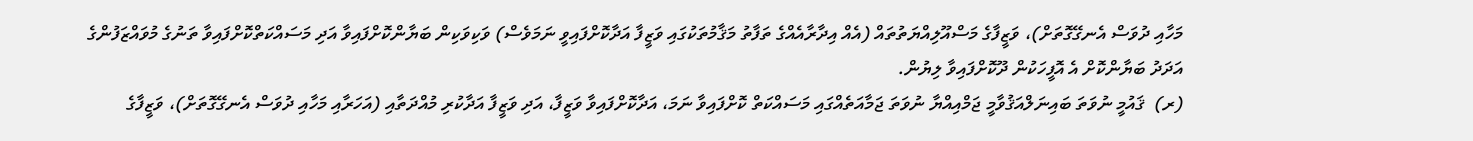މަހާއި ދުވަސް އެނގޭގޮތަށް)، ވަޒީފާގެ މަސްއޫލިއްޔަތުތައް (އެއް އިދާރާއެއްގެ ތަފާތު މަޤާމުތަކުގައި ވަޒީފާ އަދާކޮށްފައިވީ ނަމަވެސް) ވަކިވަކިން ބަޔާންކޮށްފައިވާ އަދި މަސައްކަތްކޮށްފައިވާ ތަނުގެ މުވައްޒަފުންގެ އަދަދު ބަޔާންކޮށް އެ އޮފީހަކުން ދޫކޮށްފައިވާ ލިޔުން.
(ރ)  ޤައުމީ ނުވަތަ ބައިނަލްއަޤުވާމީ ޖަމްއިއްޔާ ނުވަތަ ޖަމާއަތެއްގައި މަސައްކަތް ކޮށްފައިވާ ނަމަ، އަދާކޮށްފައިވާ ވަޒީފާ، އަދި ވަޒީފާ އަދާކުރި މުއްދަތާއި (އަހަރާއި މަހާއި ދުވަސް އެނގޭގޮތަށް)، ވަޒީފާގެ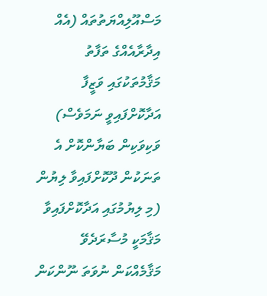މަސްއޫލިއްޔަތުތައް (އެއް އިދާރާއެއްގެ ތަފާތު މަޤާމުތަކުގައި ވަޒީފާ އަދާކޮށްފައިވީ ނަމަވެސް) ވަކިވަކިން ބަޔާންކޮށް އެ ތަނަކުން ދޫކޮށްފައިވާ ލިޔުން (މި ލިޔުމުގައި އަދާކޮށްފައިވާ މަޤާމަކީ މުސާރަދެވޭ މަޤާމެއްކަން ނުވަތަ ނޫންކަން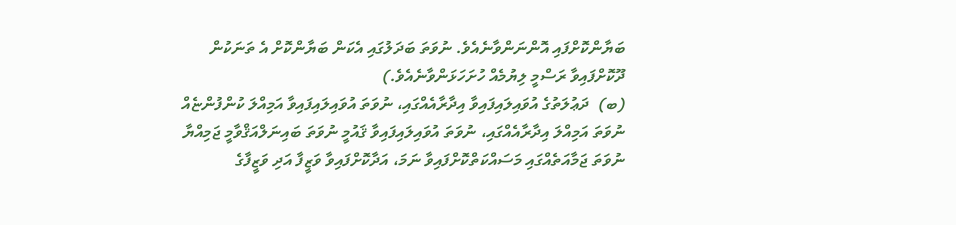ބަޔާންކޮށްފައި އޮންނަންވާނެއެވެ. ނުވަތަ ބަދަލުގައި އެކަން ބަޔާންކޮށް އެ ތަނަކުން ދޫކޮށްފައިވާ ރަސްމީ ލިޔުމެއް ހުށަހަޅަންވާނެއެވެ.)
(ބ)  ދަޢުލަތުގެ އުވައިލައިފައިވާ އިދާރާއެއްގައި، ނުވަތަ އުވައިލައިފައިވާ އަމިއްލަ ކުންފުންޏެއް ނުވަތަ އަމިއްލަ އިދާރާއެއްގައި، ނުވަތަ އުވައިލައިފައިވާ ޤައުމީ ނުވަތަ ބައިނަލްއަޤްވާމީ ޖަމިއްޔާ ނުވަތަ ޖަމާއަތެއްގައި މަސައްކަތްކޮށްފައިވާ ނަމަ، އަދާކޮށްފައިވާ ވަޒީފާ އަދި ވަޒީފާގެ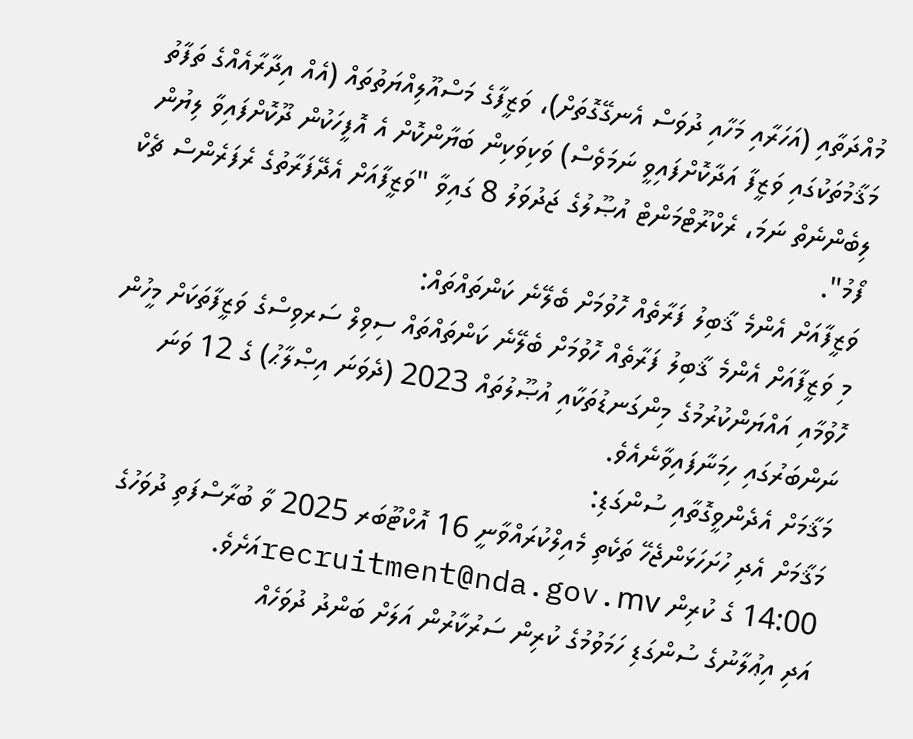މުއްދަތާއި (އަހަރާއި މަހާއި ދުވަސް އެނގޭގޮތަށް)، ވަޒީފާގެ މަސްއޫލިއްޔަތުތައް (އެއް އިދާރާއެއްގެ ތަފާތު މަޤާމުތަކުގައި ވަޒީފާ އަދާކޮށްފައިވީ ނަމަވެސް) ވަކިވަކިން ބަޔާންކޮށް އެ އޮފީހަކުން ދޫކޮށްފައިވާ ލިޔުން ލިބެންނެތް ނަމަ، ރެކްރޫޓްމަންޓް އުޞޫލުގެ ޖަދުވަލު 8 ގައިވާ "ވަޒީފާއަށް އެދޭފަރާތުގެ ރެފަރެންސް ޗެކް ފޯމު".
ވަޒީފާއަށް އެންމެ ޤާބިލު ފަރާތެއް ހޮވުމަށް ބެލޭނެ ކަންތައްތައް:
މި ވަޒީފާއަށް އެންމެ ޤާބިލު ފަރާތެއް ހޮވުމަށް ބެލޭނެ ކަންތައްތައް ސިވިލް ސަރވިސްގެ ވަޒީފާތަކަށް މީހުން ހޮވުމާއި އައްޔަންކުރުމުގެ މިންގަނޑުތަކާއި އުޞޫލުތައް 2023 (ދެވަނަ އިޞްލާޙު) ގެ 12 ވަނަ ނަންބަރުގައި ހިމަނާފައިވާނެއެވެ.
މަޤާމަށް އެދެންވީގޮތާއި ސުންގަޑި:
މަޤާމަށް އެދި ހުށަހަޅަންޖެހޭ ތަކެތި މެއިލްކުރައްވާނީ 16 އޮކްޓޫބަރ 2025 ވާ ބުރާސްފަތި ދުވަހުގެ 14:00 ގެ ކުރިން recruitment@nda.gov.mvއަށެވެ.
އަދި އިޢުލާނުގެ ސުންގަޑި ހަމަވުމުގެ ކުރިން ސަރުކާރުން އަލަށް ބަންދު ދުވަހެއް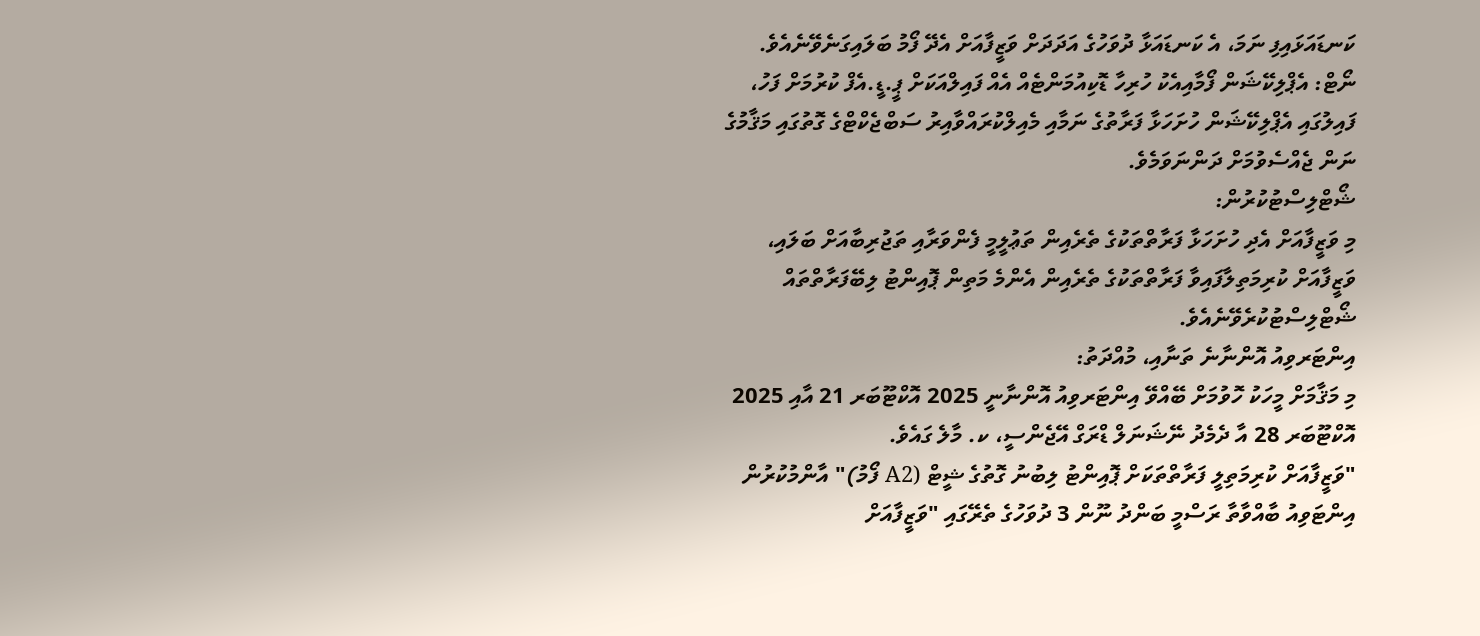ކަނޑައަޅައިފި ނަމަ، އެ ކަނޑައަޅާ ދުވަހުގެ އަދަދަށް ވަޒީފާއަށް އެދޭ ފޯމު ބަލައިގަނެވޭނެއެވެ.
ނޯޓް: އެޕްލިކޭޝަން ފޯމާއިއެކު ހުރިހާ ޑޮކިއުމަންޓެއް އެއް ފައިލްއަކަށް ޕީ.ޑީ.އެފް ކުރުމަށް ފަހު، ފައިލުގައި އެޕްލިކޭޝަން ހުށަހަޅާ ފަރާތުގެ ނަމާއި މެއިލްކުރައްވާއިރު ސަބްޖެކްޓްގެ ގޮތުގައި މަޤާމުގެ ނަން ޖެއްސެވުމަށް ދަންނަވަމެވެ.
ޝޯޓްލިސްޓުކުރުން:
މި ވަޒީފާއަށް އެދި ހުށަހަޅާ ފަރާތްތަކުގެ ތެރެއިން ތަޢުލީމީ ފެންވަރާއި ތަޖުރިބާއަށް ބަލައި، ވަޒީފާއަށް ކުރިމަތިލާފައިވާ ފަރާތްތަކުގެ ތެރެއިން އެންމެ މަތިން ޕޮއިންޓު ލިބޭފަރާތްތައް ޝޯޓްލިސްޓުކުރެވޭނެއެވެ.
އިންޓަރވިއު އޮންނާނެ ތަނާއި، މުއްދަތު:
މި މަޤާމަށް މީހަކު ހޮވުމަށް ބޭއްވޭ އިންޓަރވިއު އޮންނާނީ 2025 އޮކްޓޫބަރ 21 އާއި 2025 އޮކްޓޫބަރ 28 އާ ދެމެދު ނޭޝަނަލް ޑްރަގް އޭޖެންސީ، ކ. މާލެ ގައެވެ.
"ވަޒީފާއަށް ކުރިމަތިލީ ފަރާތްތަކަށް ޕޮއިންޓު ލިބުނު ގޮތުގެ ޝީޓް (A2 ފޯމު)" އާންމުކުރުން
އިންޓަވިއު ބާއްވާތާ ރަސްމީ ބަންދު ނޫން 3 ދުވަހުގެ ތެރޭގައި "ވަޒީފާއަށް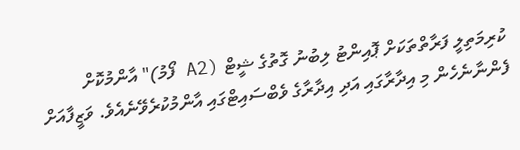ކުރިމަތިލީ ފަރާތްތަކަށް ޕޮއިންޓު ލިބުނު ގޮތުގެ ޝީޓް (A2 ފޯމު)" އާންމުކޮށް ފެންނާނެހެން މި އިދާރާގައި އަދި އިދާރާގެ ވެބްސައިޓްގައި އާންމުކުރެވޭނެއެވެ. ވަޒީފާއަށް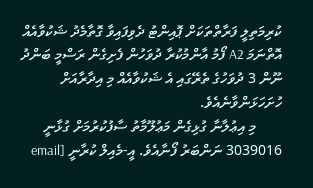ކުރިމަތިލީ ފަރާތްތަކަށް ޕޮއިންޓު ދެވިފައިވާ ގޮތާމެދު ޝަކުވާއެއް އޮތްނަމަ A2 ފޯމު އާންމުކުރާ ދުވަހުން ފެށިގެން ރަސްމީ ބަންދު ނޫން 3 ދުވަހުގެ ތެރޭގައި އެ ޝަކުވާއެއް މި އިދާރާއަށް ހުށަހަޅަންވާނެއެވެ.
       މި އިޢުލާނާ ގުޅިގެން މަޢުލޫމާތު ސާފުކުރުމަށް ގުޅާނީ 3039016 ނަންބަރު ފޯނާއެވެ. އީ-މެއިލް ކުރާނީ [email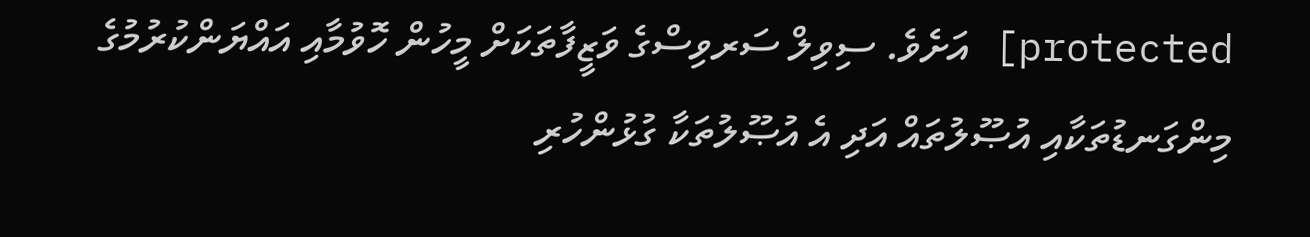protected] އަށެވެ. ސިވިލް ސަރވިސްގެ ވަޒީފާތަކަށް މީހުން ހޮވުމާއި އައްޔަންކުރުމުގެ މިންގަނޑުތަކާއި އުޞޫލުތައް އަދި އެ އުޞޫލުތަކާ ގުޅުންހުރި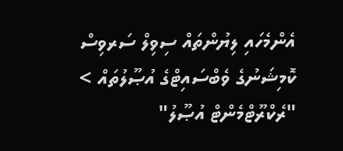އެންމެހައި ލިޔުންތައް ސިވިލް ސަރވިސް ކޮމިޝަނުގެ ވެބްސައިޓްގެ އުޞޫލުތައް > "ރެކްރޫޓްމެންޓް އުޞޫލު"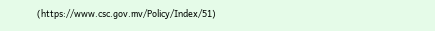(https://www.csc.gov.mv/Policy/Index/51)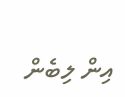އިން ލިބެން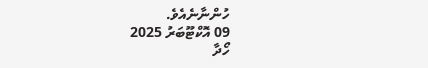ހުންނާނެއެވެ.
09 އޮކްޓޫބަރު 2025
ހޯދާ